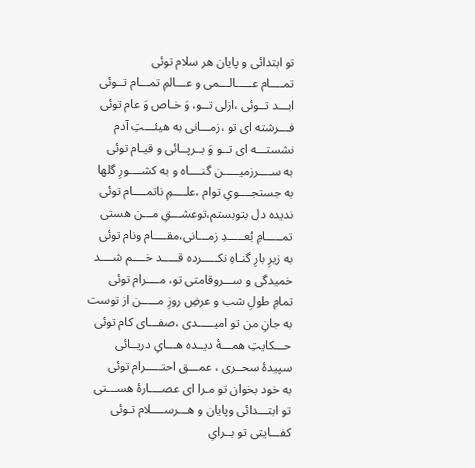تو ابتدائی و پایان هر سلام توئی
تمــــام عـــــالـــمی و عـــالمِ تمـــام تــوئی
ابـــد تــوئی ،ازلی تــو، وَ خـاص وَ عام توئی
فـــرشته ای تو ،زمـــانی به هیئـــتِ آدم
نشستـــه ای تــو وَ بــرپــائی و قیـام توئی
به ســــرزمیـــــن گنــــاه و به کشــــورِ گلها
به جستجــــویِ توام ،علــــمِ ناتمــــام توئی
ندیده دل بتوبستم،توعشـــقِ مـــن هستی
تمـــــامِ بُعـــــدِ زمـــانی،مقــــام ونام توئی
به زیرِ بارِ گنـاهِ نکـــــرده قـــــد خــــم شــــد
خمیدگی و ســـروقامتی تو، مــــرام توئی
تمامِ طولِ شب و عرضِ روزِ مـــــن از توست
به جانِ من تو امیـــــدی ،صفـــای کام توئی
حـــکایتِ همـــۀ دیــده هـــایِ دریــائی
سپیدۀ سحــری ، عمـــق احتـــــرام توئی
به خود بخوان تو مـرا ای عصــــارۀ هســـتی
تو ابتـــدائی وپایان و هـــرســــلام تـوئی
کفـــایتی تو بــرایِ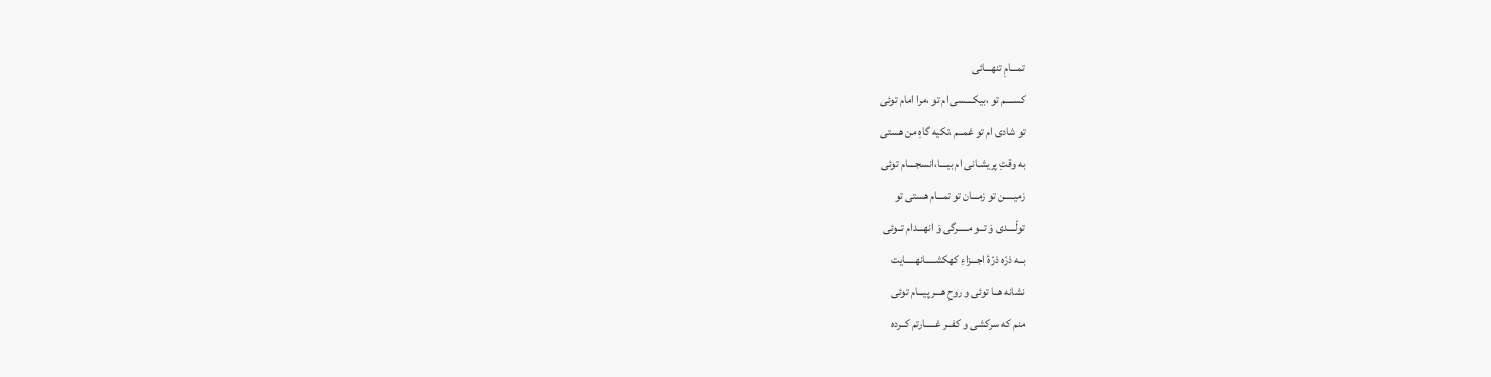تمـــامِ تنهـــائی
کســــم تو ،بیکــــسی ام تو ،مرا امام توئی
تو شادی ام تو غمــم ،تکیه گاهِ من هستی
به وقتِ پریشـانی ام بیــــا،انسجــــام توئی
زمیـــــن تو زمـــان تو تمـــام هستی تو
تولّــــدی وَ تــو مـــــرگی وَ انهـــدام تــوئی
بــه ذرّه ذرّۀ اجـــزاءِ کهکشـــــانهـــــایت
نشانه هــا توئی و روحِ هـــر پیـــام توئی
منم که سرکشی و کفـــر غـــــارتم کــرده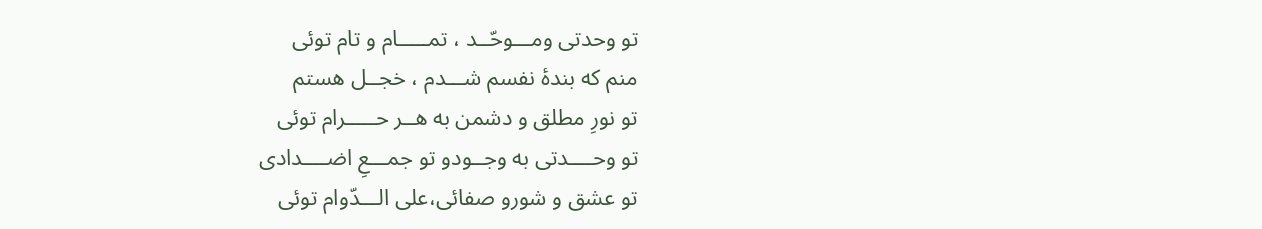تو وحدتی ومـــوحّــد ، تمـــــام و تام توئی
منم که بندۀ نفسم شـــدم ، خجــل هستم
تو نورِ مطلق و دشمن به هــر حـــــرام توئی
تو وحــــدتی به وجــودو تو جمـــعِ اضــــدادی
تو عشق و شورو صفائی،علی الـــدّوام توئی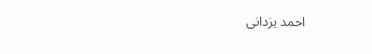احمد یزدانی